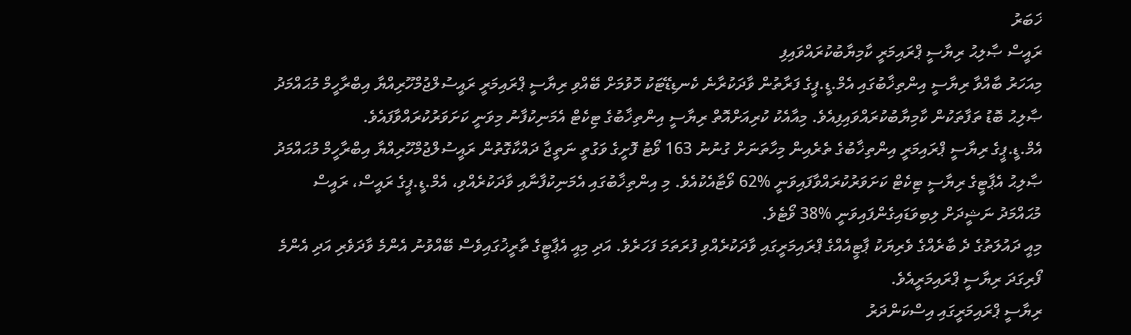ޚަބަރު
ރައީސް ޞާލިޙު ރިޔާސީ ޕްރައިމަރީ ކާމިޔާބުކުރައްވައިފި
މިއަހަރު ބާއްވާ ރިޔާސީ އިންތިޚާބުގައި އެމް.ޑީ.ޕީގެ ފަރާތުން ވާދަކުރާނެ ކެނޑިޑޭޓަކު ހޮވުމަށް ބޭއްވި ރިޔާސީ ޕްރައިމަރީ ރައީސުލްޖުމްހޫރިއްޔާ އިބްރާހީމް މުޙައްމަދު ޞާލިޙު ބޮޑު ތަފާތަކުން ކާމިޔާބުކުރައްވައިފިއެވެ. މިއާއެކު ކުރިއަށްއޮތް ރިޔާސީ އިންތިޚާބުގެ ޓިކެޓް އެމަނިކުފާނު މިވަނީ ކަށަވަރުކުރައްވާފައެވެ.
އެމް.ޑީ.ޕީގެ ރިޔާސީ ޕްރައިމަރީ އިންތިޚާބުގެ ތެރެއިން މިހާތަނަށް ގުނުނު 163 ވޯޓު ފޮށީގެ ވަގުތީ ނަތީޖާ ދައްކާގޮތުން ރައީސުލްޖުމްހޫރިއްޔާ އިބްރާހީމް މުޙައްމަދު ޞާލިޙު އެޕާޓީގެ ރިޔާސީ ޓިކެޓް ކަށަވަރުކުރައްވާފައިވަނީ %62 ވޯޓާއެކުއެވެ. މި އިންތިޚާބުގައި އެމަނިކުފާނާއި ވާދަކުރެއްވި، އެމް.ޑީ.ޕީގެ ރައީސް، ރައީސް މުޙައްމަދު ނަޝީދަށް ލިބިވަޑައިގެންފައިވަނީ %38 ވޯޓެވެ.
މިއީ ދައުލަތުގެ ދެ ބާރެއްގެ ވެރިޔަކު ޕާޓީއެއްގެ ޕްރައިމަރީގައި ވާދަކުރެއްވި ފުރަތަމަ ފަހަރެވެ. އަދި މިއީ އެޕާޓީގެ ތާރީޚުގައިވެސް ބޭއްވުނު އެންމެ ވާދަވެރި އަދި އެންމެ ފޯރިގަދަ ރިޔާސީ ޕްރައިމަރީއެވެ.
ރިޔާސީ ޕްރައިމަރީގައި އިސްކަންދަރު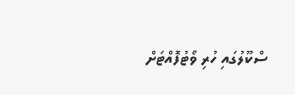ސްކޫލުގައި ހުރި ވޯޓުފޮއްޓަށް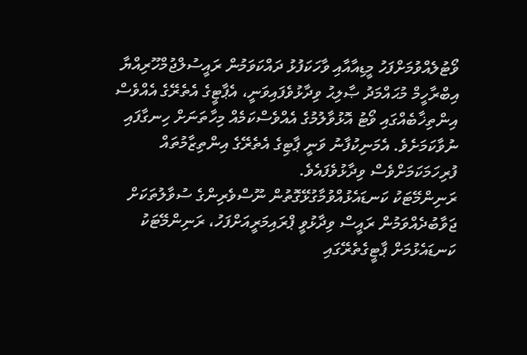ވޯޓުލެއްވުމަށްފަހު މީޑިއާއާއި ވާހަކަފުޅު ދައްކަވަމުން ރައީސުލްޖުމްހޫރިއްޔާ އިބްރާހީމް މުޙައްމަދު ޞާލިޙު ވިދާޅުވެފައިވަނީ، އެޕާޓީގެ އެތެރޭގެ އެއްވެސް އިންތިޚާބެއްގައި ވޯޓު އޮޅުވާލުމުގެ އެއްވެސްކަމެއް މިހާތަނަށް ހިނގާފައި ނުވާކަމަށެވެ. އެމަނިކުފާނު ވަނީ ޕާޓިގެ އެތެރޭގެ އިންތިޒާމުތައް ފުރިހަމަކަމަށްވެސް ވިދާޅުވެފައެވެ.
ރަނިންމޭޓަކު ކަނޑައެޅުއްވުމާގުޅޭގޮތުން ނޫސްވެރިންގެ ސުވާލުތަކަށް ޖަވާބުދެއްވަމުން ރައީސް ވިދާޅުވީ ޕްރައިމަރީއަށްފަހު، ރަނިންމޭޓަކު ކަނޑައެޅުމަށް ޕާޓީގެތެރޭގައި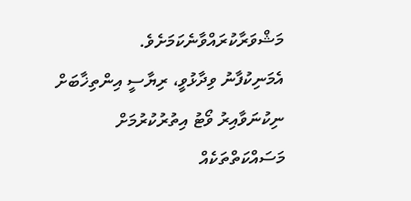މަޝްވަރާކުރައްވާނެކަމަށެވެ.
އެމަނިކުފާނު ވިދާޅުވީ، ރިޔާސީ އިންތިޚާބަށް ނިކުނަވާއިރު ވޯޓު އިތުރުކުރުމަށް މަސައްކަތްތަކެއް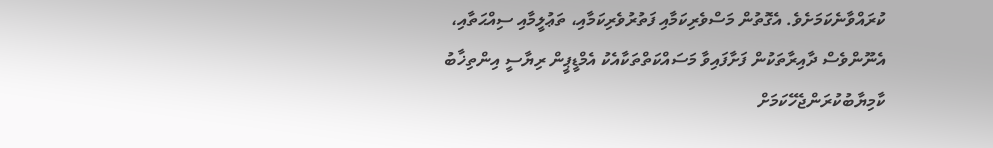ކުރައްވާނެކަމަށެވެ. އެގޮތުން މަސްވެރިކަމާއި ފަތުރުވެރިކަމާއި، ތަޢުލީމާއި ސިއްޙަތާއި، އެނޫންވެސް ދާއިރާތަކުން ފަށާފައިވާ މަސައްކަތްތަކާއެކު އެމްޑީޕީން ރިޔާސީ އިންތިޚާބު ކާމިޔާބުކުރަންޖެހޭކަމަށް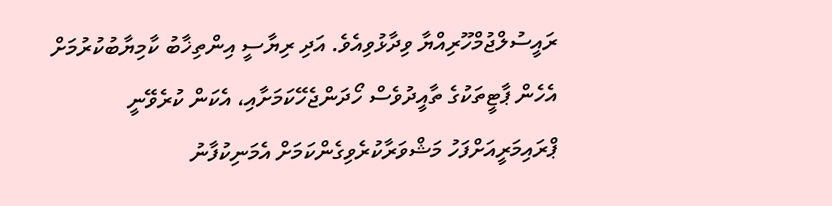ރައީސުލްޖުމްހޫރިއްޔާ ވިދާޅުވިއެވެ. އަދި ރިޔާސީ އިންތިޚާބު ކާމިޔާބުކުރުމަށް އެހެން ޕާޓީތަކުގެ ތާއީދުވެސް ހޯދަންޖެހޭކަމަށާއި، އެކަން ކުރެވޭނީ ޕްރައިމަރީއަށްފަހު މަޝްވަރާކުރެވިގެންކަމަށް އެމަނިކުފާނު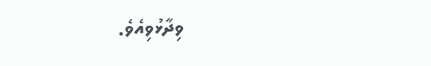ވިދާޅުވިއެވެ.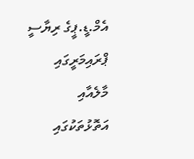އެމް.ޑީ.ޕީގެ ރިޔާސީ ޕްރައިމަރީގައި މާލެއާއި އަތޮޅުތަކުގައި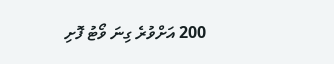200 އަށްވުރެ ގިނަ ވޯޓު ފޮށި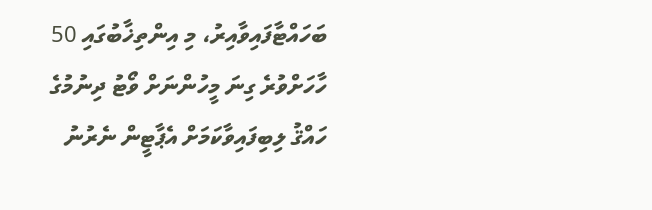ބަހައްޓާފައިވާއިރު، މި އިންތިޚާބުގައި 50 ހާހަށްވުރެ ގިނަ މީހުންނަށް ވޯޓު ދިނުމުގެ ހައްޤު ލިބިފައިވާކަމަށް އެޕާޓީން ނެރުނު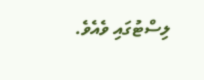ލިސްޓުގައި ވެއެވެ.